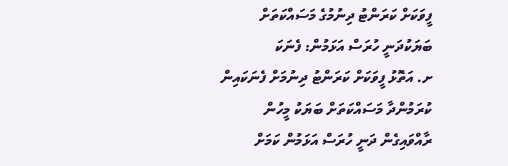ފީވަކަށް ކަރަންޓު ދިނުމުގެ މަސައްކަތަށް ބަޔަކުދަނީ ހުރަސް އަޅަމުން: ފެނަކަ
ށ. އަތޮޅު ފީވަކަށް ކަރަންޓު ދިނުމަށް ފެނަކައިން ކުރަމުންދާ މަސައްކަތަށް ބަޔަކު މީހުން ރާއްވައިގެން ދަނީ ހުރަސް އަޅަމުން ކަމަށް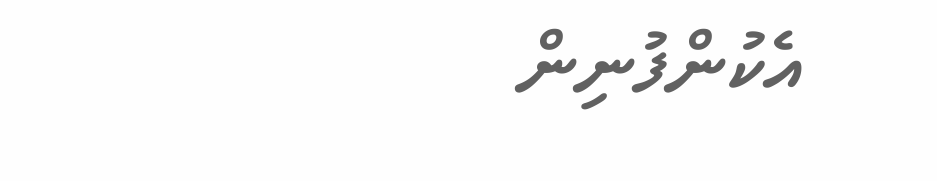އެކުންފުނިން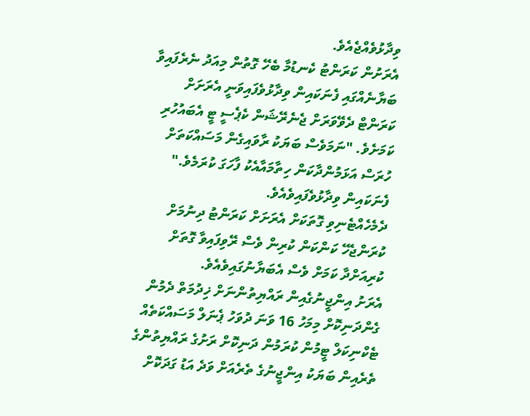ވިދާޅުވެއްޖެއެވެ.
އެރަށުން ކަރަންޓު ކެނޑުމާ ބެހޭ ގޮތުން މިއަދު ނެރެފައިވާ ބަޔާނެއްގައި ފެނަކައިން ވިދާޅުވެފައިވަނީ އެރަށަށް ކަރަންޓް ދެވޭވަރަށް ޖެނެރޭޝަން ކެޕެސީ ޓީ އެބައުހުރި ކަމަށެވެ. "ނަމަވެސް ބަޔަކު ރާވައިގެން މަސައްކަތަށް ހުރަސް އަޅަމުންދާކަން ހިތާމައާއެކު ފާހަގަ ކުރަމެވެ." ފެނަކައިން ވިދާޅުވެފައިވެއެވެ.
ދެމެހެއްޓެނިވި ގޮތަކަށް އެރަށަށް ކަރަންޓު ދިނުމަށް ކުރަންޖެހޭ ކަންކަން ކުރިން ވެސް ރޭވިފައިވާ ގޮތަށް ކުރިއަށްދާ ކަމަށް ވެސް އެބަޔާނުގައިވެއެވެ.
އެރަށު އިންޖީނުގެއިން ރައްޔިތުންނަށް ޚިދުމަތް ދެމުން ގެންދަނިކޮށް މިމަހު 16 ވަނަ ދުވަހު ޕެނަލް މަސައްކަތެއް ޓެކްނިކަލް ޓީމުން ކުރަމުން ދަނިކޮށް ރަށުގެ ރައްޔިތުންގެ ތެރެއިން ބަޔަކު އިންޖީނުގެ ތެރެއަށް ވަދެ އަޑު ގަދަކޮށް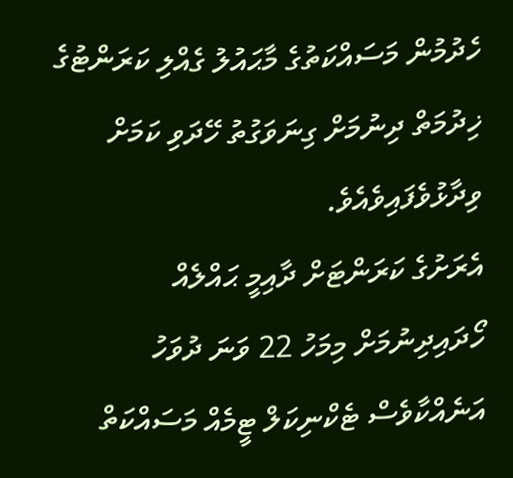ހެދުމުން މަސައްކަތުގެ މާޙައުލު ގެއްލި ކަރަންޓުގެ ޚިދުމަތް ދިނުމަށް ގިނަވަގުތު ހޭދަވި ކަމަށް ވިދާޅުވެފައިވެއެވެ.
އެރަށުގެ ކަރަންޓަށް ދާއިމީ ޙައްލެއް ހޯދައިދިނުމަށް މިމަހު 22 ވަނަ ދުވަހު އަނެއްކާވެސް ޓެކްނިކަލް ޓީމެއް މަސައްކަތް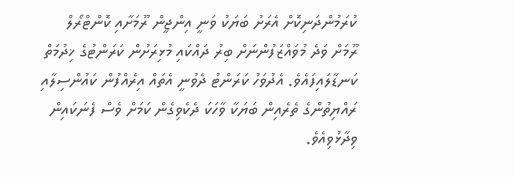ކުރަމުންދަނިކޮށް އެރަށު ބަޔަކު ވަނީ އިންޖީން ރޫމަށާއި ކޮންޓްރޯލް ރޫމަށް ވަދެ މުވައްޒަފުންނަށް ބިރު ދައްކައި މުޅިރަށުން ކަރަންޓުގެ ޚިދުމަތް ކަނޑާލައިފައެވެ. އެދުވަހު ކަރަންޓު ދެވުނީ އެތައް އިރެއްފުން ކައުންސިލާއި ރައްޔިތުންގެ ތެރެއިން ބަޔަކާ ވާހަކަ ދެކެވިގެން ކަމަށް ވެސް ފެނަކައިން ވިދާޅުވިއެވެ.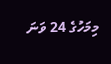މިމަހުގެ 24 ވަނަ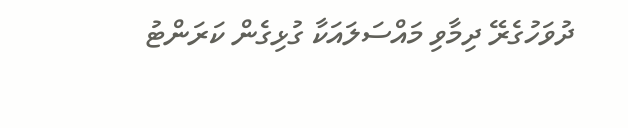ދުވަހުގެރޭ ދިމާވި މައްސަލައަކާ ގުޅިގެން ކަރަންޓު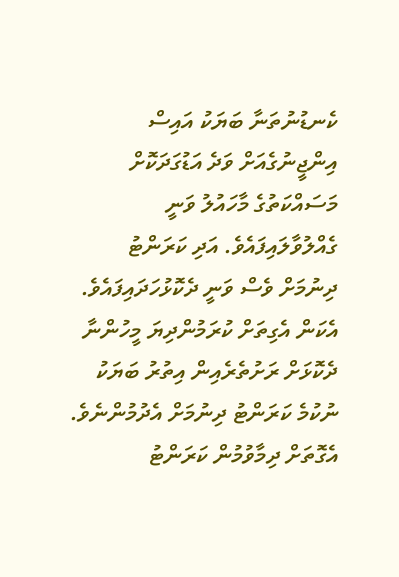ކެނޑުނުތަނާ ބަޔަކު އައިސް އިންޖީނުގެއަށް ވަދެ އަޑުގަދަކޮށް މަސައްކަތުގެ މާހައުލު ވަނީ ގެއްލުވާލައިފައެވެ. އަދި ކަރަންޓު ދިނުމަށް ވެސް ވަނީ ދެކޮޅުހަދައިފައެވެ. އެކަން އެގިތަށް ކުރަމުންދިޔަ މީހުންނާ ދެކޮޅަށް ރަށުތެރެއިން އިތުރު ބަޔަކު ނުކުމެ ކަރަންޓު ދިނުމަށް އެދުމުންނެވެ. އެގޮތަށް ދިމާވުމުން ކަރަންޓު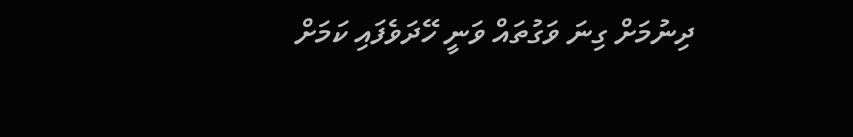ދިނުމަށް ގިނަ ވަގުތައް ވަނީ ހޭދަވެފައި ކަމަށް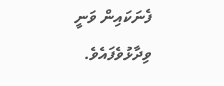ފެނަކައިން ވަނީ ވިދާޅުވެފައެވެ.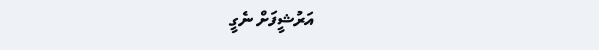އަރުޝީފަށް ނެގީ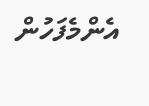އެންމެފަހުން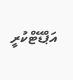އަޕްޑޭޓްކުރީ